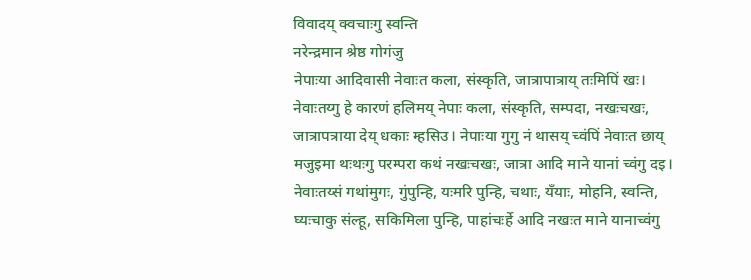विवादय् क्वचाःगु स्वन्ति
नरेन्द्रमान श्रेष्ठ गोगंजु
नेपाःया आदिवासी नेवाःत कला, संस्कृति, जात्रापात्राय् तःमिपिं खः। नेवाःतय्गु हे कारणं हलिमय् नेपाः कला, संस्कृति, सम्पदा, नखःचखः, जात्रापत्राया देय् धकाः म्हसिउ। नेपाःया गुगु नं थासय् च्वंपिं नेवाःत छाय् मजुइमा थःथःगु परम्परा कथं नखःचखः, जात्रा आदि माने यानां च्वंगु दइ। नेवाःतय्सं गथांमुगः, गुंपुन्हि, यःमरि पुन्हि, चथाः, यँयाः, मोहनि, स्वन्ति, घ्यःचाकु संल्हू, सकिमिला पुन्हि, पाहांचःर्हे आदि नखःत माने यानाच्वंगु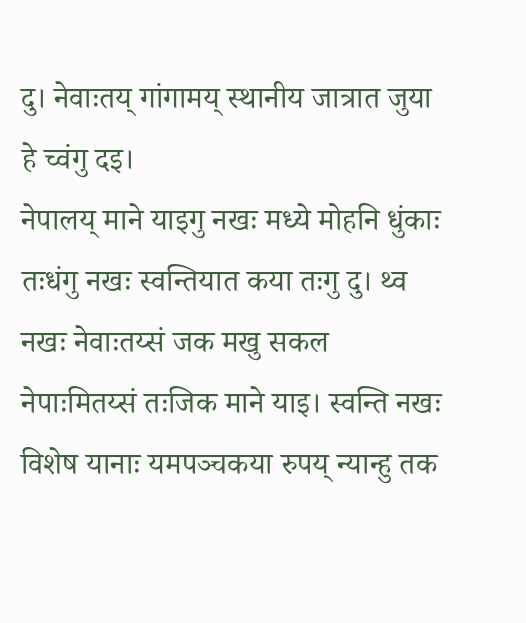दु। नेवाःतय् गांगामय् स्थानीय जात्रात जुया हे च्वंगु दइ।
नेपालय् माने याइगु नखः मध्ये मोहनि धुंकाः तःधंगु नखः स्वन्तियात कया तःगु दु। थ्व नखः नेवाःतय्सं जक मखु सकल नेपाःमितय्सं तःजिक माने याइ। स्वन्ति नखः विशेष यानाः यमपञ्चकया रुपय् न्यान्हु तक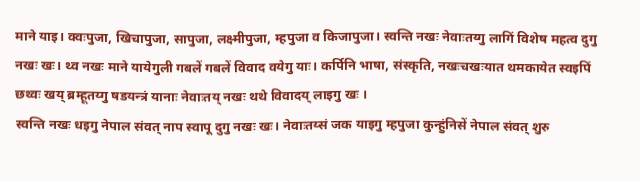माने याइ। क्वःपुजा, खिचापुजा, सापुजा, लक्ष्मीपुजा, म्हपुजा व किजापुजा। स्वन्ति नखः नेवाःतय्गु लागिं विशेष महत्व दुगु नखः खः। थ्व नखः माने यायेगुली गबलें गबलें विवाद वयेगु याः। कर्पिनि भाषा, संस्कृति, नखःचखःयात थमकायेत स्वइपिं छथ्वः खय् ब्रम्हूतय्गु षडयन्त्रं यानाः नेवाःतय् नखः थथे विवादय् लाइगु खः ।
स्वन्ति नखः धइगु नेपाल संवत् नाप स्वापू दुगु नखः खः। नेवाःतय्सं जक याइगु म्हपुजा कुन्हुंनिसें नेपाल संवत् शुरु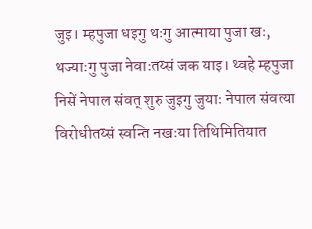जुइ। म्हपुजा धइगु थःगु आत्माया पुजा खः, थज्याःगु पुजा नेवाःतय्सं जक याइ। थ्वहे म्हपुजा निसें नेपाल संवत् शुरु जुइगु जुयाः नेपाल संवत्या विरोधीतय्सं स्वन्ति नखःया तिथिमितियात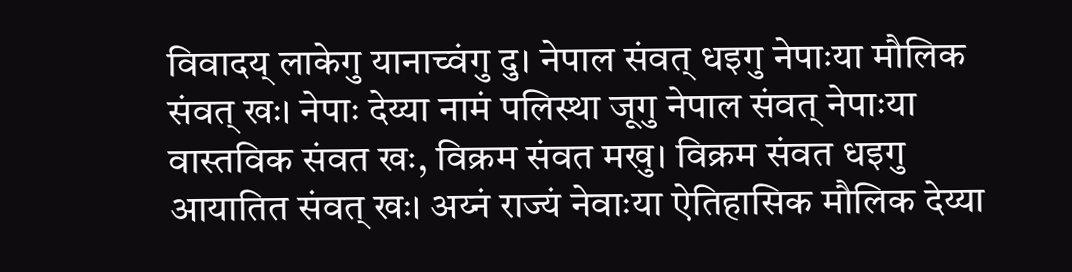विवादय् लाकेगु यानाच्वंगु दु। नेपाल संवत् धइगु नेपाःया मौलिक संवत् खः। नेपाः देय्या नामं पलिस्था जूगु नेपाल संवत् नेपाःया वास्तविक संवत खः, विक्रम संवत मखु। विक्रम संवत धइगु आयातित संवत् खः। अय्नं राज्यं नेवाःया ऐतिहासिक मौलिक देय्या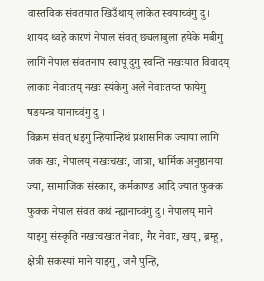वास्तविक संवतयात खिउँथाय् लाकेत स्वयाच्वंगु दु। शायद थ्वहे कारणं नेपाल संवत् छ्यलाबुला हयेके मबीगु लागिं नेपाल संवतनाप स्वापू दुगु स्वन्ति नखःयात विवादय् लाकाः नेवाःतय् नखः स्यंकेगु अले नेवाःतय्त फायेगु षडयन्त्र यानाच्वंगु दु ।
विक्रम संवत् धइगु न्हियान्हिथं प्रशासनिक ज्याया लागि जक खः, नेपालय् नखःचखः, जात्रा, धार्मिक अनुष्ठानया ज्या, सामाजिक संस्कार, कर्मकाण्ड आदि ज्यात फुक्क फुक्क नेपाल संवत कथं न्ह्यानाच्वंगु दु। नेपालय् माने याइगु संस्कृति नखःचखःत नेवाः, गैर नेवाः, खय्, ब्रम्हू, क्षेत्री सकस्यां माने याइगु, जनै पुन्हि,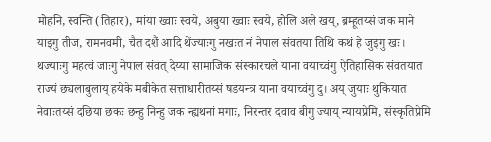मोहनि, स्वन्ति (तिहार), मांया ख्वाः स्वये, अबुया ख्वाः स्वये, होलि अले खय्, ब्रम्हूतय्सं जक माने याइगु तीज, रामनवमी, चैत दशैं आदि थेंज्याःगु नखःत नं नेपाल संवतया तिथि कथं हे जुइगु खः। थज्याःगु महत्वं जाःगु नेपाल संवत् देय्या सामाजिक संस्कारचले याना वयाच्वंगु ऐतिहासिक संवतयात राज्यं छ्यलाबुलाय् हयेके मबीकेत सत्ताधारीतय्सं षडयन्त्र याना वयाच्वंगु दु। अय् जुयाः थुकियात नेवाःतय्सं दछिया छकः छन्हु निन्हु जक न्ह्यथनां मगाः, निरन्तर दवाव बीगु ज्याय् न्यायप्रेमि, संस्कृतिप्रेमि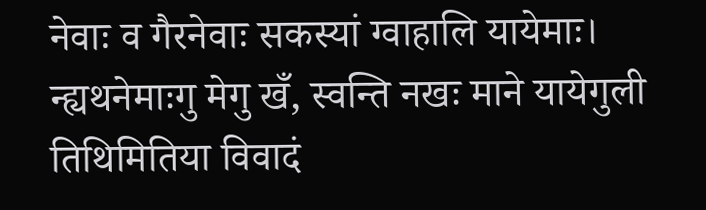नेवाः व गैरनेवाः सकस्यां ग्वाहालि यायेमाः।
न्ह्यथनेमाःगु मेगु खँ, स्वन्ति नखः माने यायेगुली तिथिमितिया विवादं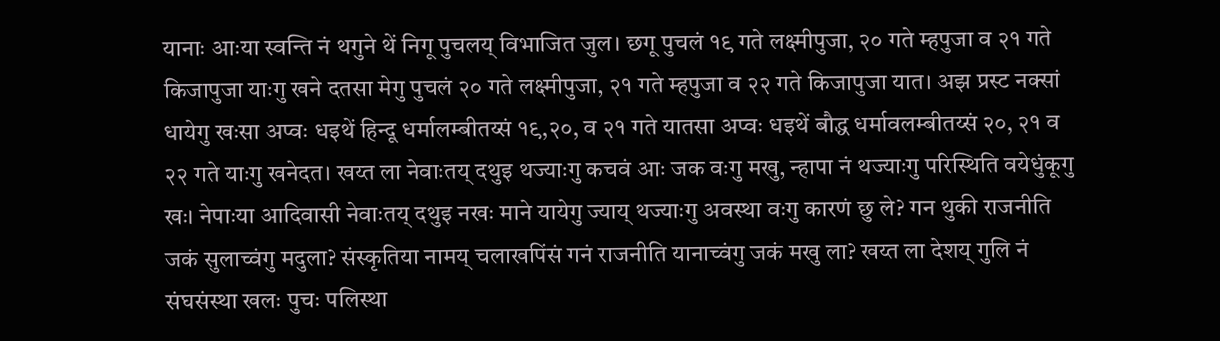यानाः आःया स्वन्ति नं थगुने थें निगू पुचलय् विभाजित जुल। छगू पुचलं १९ गते लक्ष्मीपुजा, २० गते म्हपुजा व २१ गते किजापुजा याःगु खने दतसा मेगु पुचलं २० गते लक्ष्मीपुजा, २१ गते म्हपुजा व २२ गते किजापुजा यात। अझ प्रस्ट नक्सां धायेगु खःसा अप्वः धइथें हिन्दू धर्मालम्बीतय्सं १९,२०, व २१ गते यातसा अप्वः धइथें बौद्ध धर्मावलम्बीतय्सं २०, २१ व २२ गते याःगु खनेदत। खय्त ला नेवाःतय् दथुइ थज्याःगु कचवं आः जक वःगु मखु, न्हापा नं थज्याःगु परिस्थिति वयेधुंकूगु खः। नेपाःया आदिवासी नेवाःतय् दथुइ नखः माने यायेगु ज्याय् थज्याःगु अवस्था वःगु कारणं छु ले? गन थुकी राजनीति जकं सुलाच्वंगु मदुला? संस्कृतिया नामय् चलाखपिंसं गनं राजनीति यानाच्वंगु जकं मखु ला? खय्त ला देशय् गुलि नं संघसंस्था खलः पुचः पलिस्था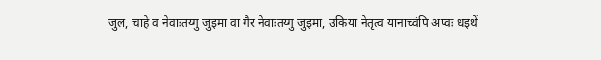जुल, चाहे व नेवाःतय्गु जुइमा वा गैर नेवाःतय्गु जुइमा, उकिया नेतृत्व यानाच्वंपि अप्वः धइथें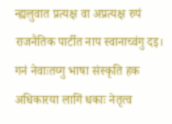न्ह्यलुवात प्रत्यक्ष वा अप्रत्यक्ष रुपं राजनैतिक पार्टीत नाप स्वानाच्वंगु दइ। गनं नेवाःतय्गु भाषा संस्कृति हक अधिकारया लागिं धकाः नेतृत्व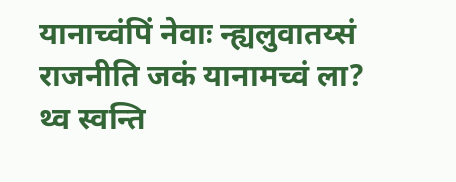यानाच्वंपिं नेवाः न्ह्यलुवातय्सं राजनीति जकं यानामच्वं ला? थ्व स्वन्ति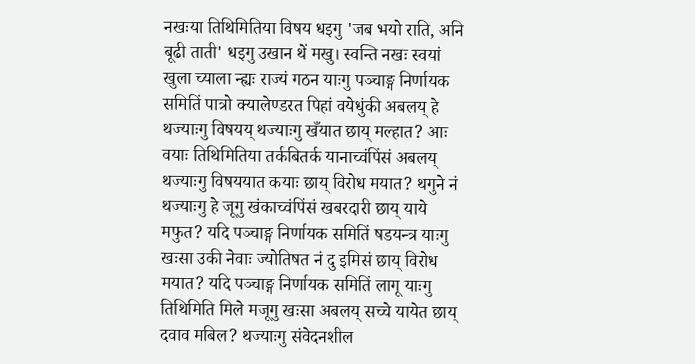नखःया तिथिमितिया विषय धइगु 'जब भयो राति, अनि बूढी ताती' धइगु उखान थें मखु। स्वन्ति नखः स्वयां खुला च्याला न्ह्यः राज्यं गठन याःगु पञ्चाङ्ग निर्णायक समितिं पात्रो क्यालेण्डरत पिहां वयेधुंकी अबलय् हे थज्याःगु विषयय् थज्याःगु खँयात छाय् मल्हात? आः वयाः तिथिमितिया तर्कबितर्क यानाच्वंपिंसं अबलय् थज्याःगु विषययात कयाः छाय् विरोध मयात? थगुने नं थज्याःगु हे जूगु खंकाच्वंपिंसं खबरदारी छाय् याये मफुत? यदि पञ्चाङ्ग निर्णायक समितिं षडयन्त्र याःगु खःसा उकी नेवाः ज्योतिषत नं दु इमिसं छाय् विरोध मयात? यदि पञ्चाङ्ग निर्णायक समितिं लागू याःगु तिथिमिति मिले मजूगु खःसा अबलय् सच्चे यायेत छाय् दवाव मबिल? थज्याःगु संवेदनशील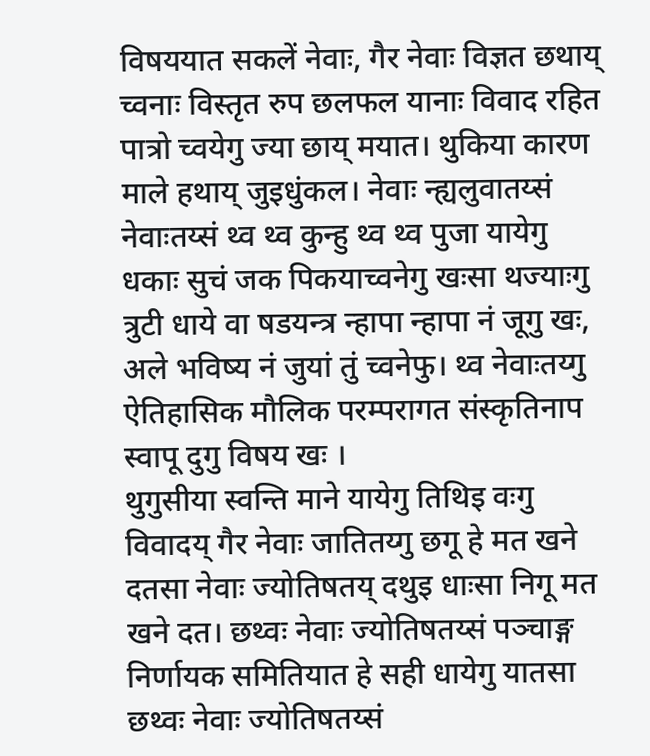विषययात सकलें नेवाः, गैर नेवाः विज्ञत छथाय् च्वनाः विस्तृत रुप छलफल यानाः विवाद रहित पात्रो च्वयेगु ज्या छाय् मयात। थुकिया कारण माले हथाय् जुइधुंकल। नेवाः न्ह्यलुवातय्सं नेवाःतय्सं थ्व थ्व कुन्हु थ्व थ्व पुजा यायेगु धकाः सुचं जक पिकयाच्वनेगु खःसा थज्याःगु त्रुटी धाये वा षडयन्त्र न्हापा न्हापा नं जूगु खः, अले भविष्य नं जुयां तुं च्वनेफु। थ्व नेवाःतय्गु ऐतिहासिक मौलिक परम्परागत संस्कृतिनाप स्वापू दुगु विषय खः ।
थुगुसीया स्वन्ति माने यायेगु तिथिइ वःगु विवादय् गैर नेवाः जातितय्गु छगू हे मत खने दतसा नेवाः ज्योतिषतय् दथुइ धाःसा निगू मत खने दत। छथ्वः नेवाः ज्योतिषतय्सं पञ्चाङ्ग निर्णायक समितियात हे सही धायेगु यातसा छथ्वः नेवाः ज्योतिषतय्सं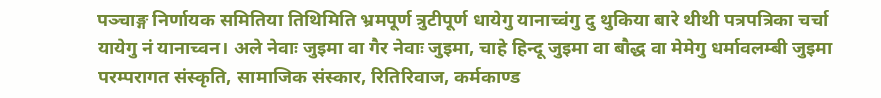पञ्चाङ्ग निर्णायक समितिया तिथिमिति भ्रमपूर्ण त्रुटीपूर्ण धायेगु यानाच्वंगु दु थुकिया बारे थीथी पत्रपत्रिका चर्चा यायेगु नं यानाच्वन। अले नेवाः जुइमा वा गैर नेवाः जुइमा, चाहे हिन्दू जुइमा वा बौद्ध वा मेमेगु धर्मावलम्बी जुइमा परम्परागत संस्कृति, सामाजिक संस्कार, रितिरिवाज, कर्मकाण्ड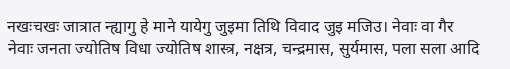नखःचखः जात्रात न्ह्यागु हे माने यायेगु जुइमा तिथि विवाद जुइ मजिउ। नेवाः वा गैर नेवाः जनता ज्योतिष विधा ज्योतिष शास्त्र, नक्षत्र, चन्द्रमास, सुर्यमास, पला सला आदि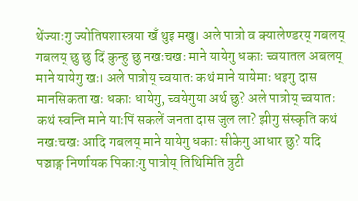थेंज्याःगु ज्योतिषशास्त्रया खँ थुइ मखु। अले पात्रो व क्यालेण्डरय् गबलय् गबलय् छु छु दिं कुन्हु छु नखःचखः माने यायेगु धकाः च्वयातल अबलय् माने यायेगु खः। अले पात्रोय् च्वयातः कथं माने यायेमाः धइगु दास मानसिकता खः धकाः धायेगु, च्वयेगुया अर्थ छु? अले पात्रोय् च्वयातः कथं स्वन्ति माने याःपिं सकलें जनता दास जुल ला? झीगु संस्कृति कथं नखःचखः आदि गबलय् माने यायेगु धकाः सीकेगु आधार छु? यदि पञ्चाङ्ग निर्णायक पिकाःगु पात्रोय् तिथिमिति त्रुटी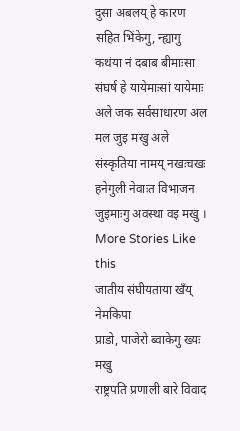दुसा अबलय् हे कारण सहित भिंकेगु, न्ह्यागु कथंया नं दबाब बीमाःसा संघर्ष हे यायेमाःसां यायेमाः अले जक सर्वसाधारण अल मल जुइ मखु अले संस्कृतिया नामय् नखःचखः हनेगुली नेवाःत विभाजन जुइमाःगु अवस्था वइ मखु ।
More Stories Like this
जातीय संघीयताया खँय् नेमकिपा
प्राडो, पाजेरो ब्वाकेगु ख्यः मखु
राष्ट्रपति प्रणाली बारे विवाद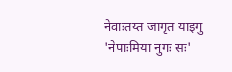नेवाःतय्त जागृत याइगु 'नेपाःमिया नुगः सः'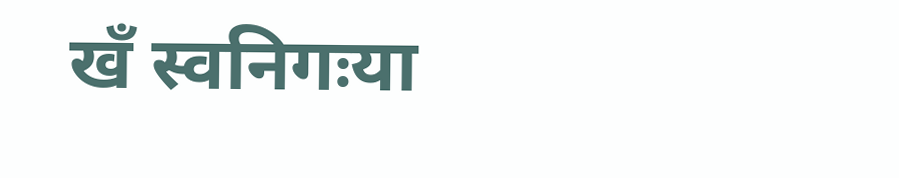खँ स्वनिगःया